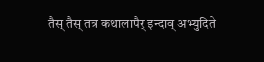तैस् तैस् तत्र कथालापैर् इन्दाव् अभ्युदिते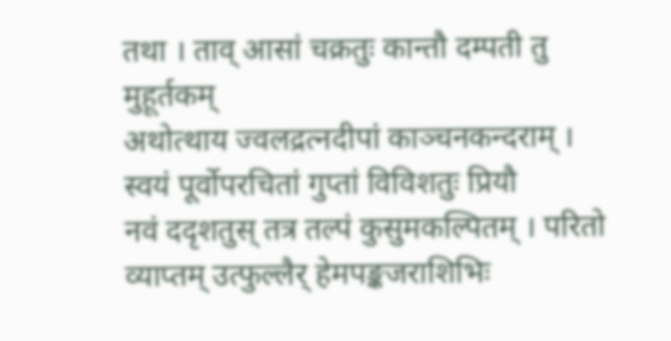तथा । ताव् आसां चक्रतुः कान्तौ दम्पती तु मुहूर्तकम्
अथोत्थाय ज्वलद्रत्नदीपां काञ्चनकन्दराम् । स्वयं पूर्वोपरचितां गुप्तां विविशतुः प्रियौ
नवं ददृशतुस् तत्र तल्पं कुसुमकल्पितम् । परितो व्याप्तम् उत्फुल्लैर् हेमपङ्कजराशिभिः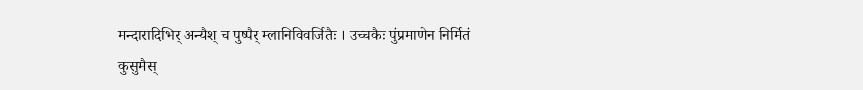मन्दारादिभिर् अन्यैश् च पुष्पैर् म्लानिविवर्जितैः । उच्चकैः पुंप्रमाणेन निर्मितं कुसुमैस्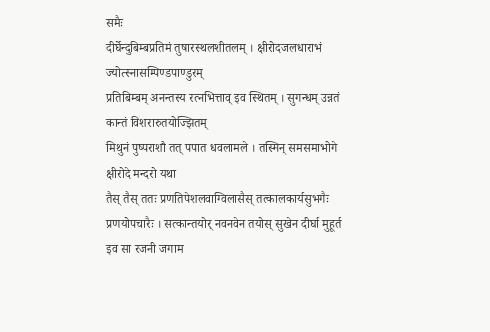समैः
दीर्घेन्दुबिम्बप्रतिमं तुषारस्थलशीतलम् । क्षीरोदजलधाराभं ज्योत्स्नासम्पिण्डपाण्डुरम्
प्रतिबिम्बम् अनन्तस्य रत्नभित्ताव् इव स्थितम् । सुगन्धम् उन्नतं कान्तं विशरारुतयोज्झितम्
मिथुनं पुष्पराशौ तत् पपात धवलामले । तस्मिन् समसमाभोगे क्षीरोदे मन्दरो यथा
तैस् तैस् ततः प्रणतिपेशलवाग्विलासैस् तत्कालकार्यसुभगैः प्रणयोपचारैः । सत्कान्तयोर् नवनवेन तयोस् सुखेन दीर्घा मुहूर्त इव सा रजनी जगाम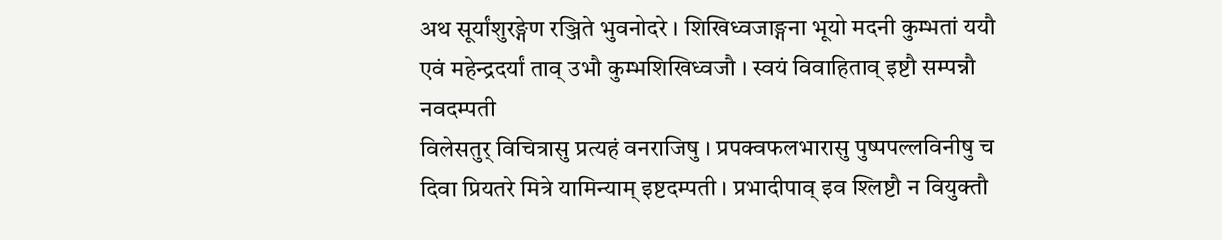अथ सूर्यांशुरङ्गेण रञ्जिते भुवनोदरे । शिखिध्वजाङ्गना भूयो मदनी कुम्भतां ययौ
एवं महेन्द्रदर्यां ताव् उभौ कुम्भशिखिध्वजौ । स्वयं विवाहिताव् इष्टौ सम्पन्नौ नवदम्पती
विलेसतुर् विचित्रासु प्रत्यहं वनराजिषु । प्रपक्वफलभारासु पुष्पपल्लविनीषु च
दिवा प्रियतरे मित्रे यामिन्याम् इष्टदम्पती । प्रभादीपाव् इव श्लिष्टौ न वियुक्तौ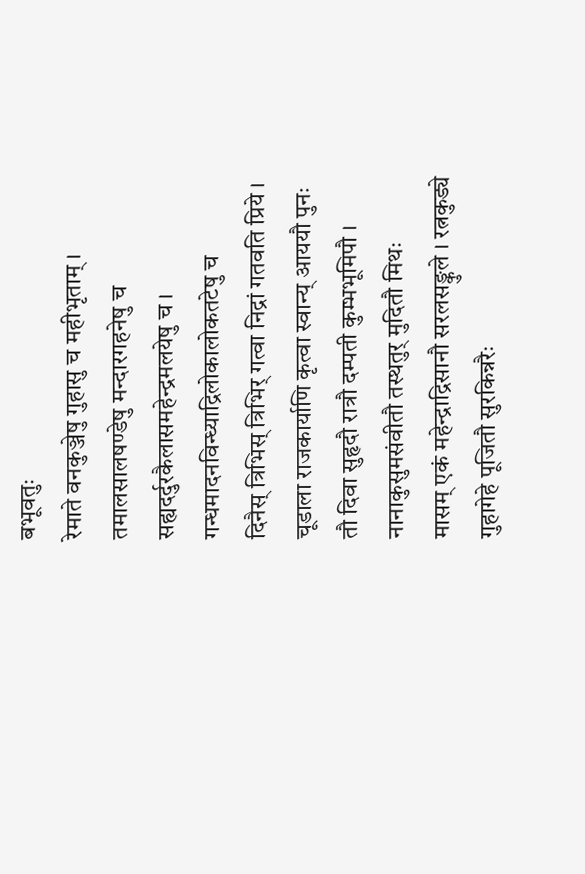बभूवतुः
रेमाते वनकुञ्जेषु गुहासु च महीभृताम् । तमालसालषण्डेषु मन्दारगहनेषु च
सह्यदर्दुरकैलासमहेन्द्रमलयेषु च । गन्धमादनविन्ध्याद्रिलोकालोकतटेषु च
दिनैस् त्रिभिस् त्रिभिर् गत्वा निद्रां गतवति प्रिये । चूडाला राजकार्याणि कृत्वा स्वान्य् आययौ पुनः
तौ दिवा सुहृदौ रात्रौ दम्पती कुम्भभूमिपौ । नानाकुसुमसंवीतौ तस्थतुर् मुदितौ मिथः
मासम् एकं महेन्द्राद्रिसानौ सरलसङ्कुले । रत्नकुड्ये गुहागेहे पूजितौ सुरकिन्नरैः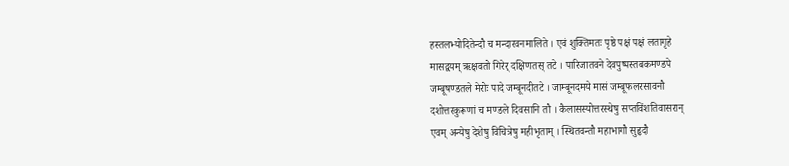हस्तलभ्योदितेन्दौ च मन्दारवनमालिते । एवं शुक्तिमतः पृष्ठे पक्षं पक्षं लतागृहे
मासद्वयम् ऋक्षवतो गिरेर् दक्षिणतस् तटे । पारिजातवने देवपुष्पस्तबकमण्डपे
जम्बूषण्डतले मेरोः पादे जम्बूनदीतटे । जाम्बूनदमये मासं जम्बूफलरसावनौ
दशोत्तरकुरूणां च मण्डले दिवसानि तौ । कैलासस्योत्तरस्थेषु सप्तविंशतिवासरान्
एवम् अन्येषु देशेषु विचित्रेषु महीभृताम् । स्थितवन्तौ महाभागौ सुहृदौ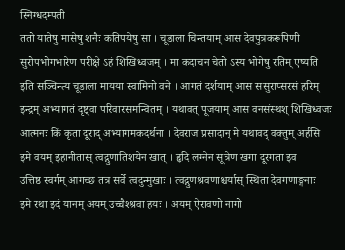स्निग्धदम्पती
ततो यातेषु मासेषु शनैः कतिपयेषु सा । चूडाला चिन्तयाम् आस देवपुत्रकरूपिणी
सुरोपभोगभारेण परीक्षे ऽहं शिखिध्वजम् । मा कदाचन चेतो ऽस्य भोगेषु रतिम् एष्यति
इति सञ्चिन्त्य चूडाला मायया स्वामिनो वने । आगतं दर्शयाम् आस ससुराप्सरसं हरिम्
इन्द्रम् अभ्यागतं दृष्ट्वा परिवारसमन्वितम् । यथावत् पूजयाम् आस वनसंस्थश् शिखिध्वजः
आत्मनः किं कृता दूराद् अभ्यागमकदर्थना । देवराज प्रसादान् मे यथावद् वक्तुम् अर्हसि
इमे वयम् इहानीतास् त्वद्गुणातिशयेन खात् । हृदि लग्नेन सूत्रेण खगा दूरगता इव
उत्तिष्ठ स्वर्गम् आगच्छ तत्र सर्वे त्वदुन्मुखाः । त्वद्गुणश्रवणाश्चर्यास् स्थिता देवगणाङ्गनाः
इमे रथा इदं यानम् अयम् उच्चैश्श्रवा हयः । अयम् ऐरावणो नागो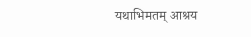यथाभिमतम् आश्रय